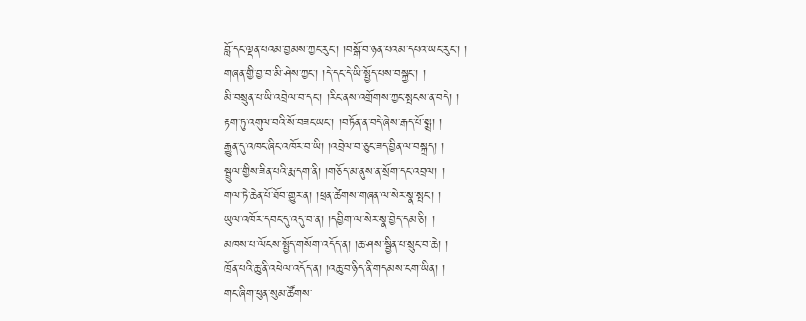བློ་དང་ལྡན་པའམ་བྱམས་ཀྱང་རུང་། །བསྒོ་བ་ཉན་པའམ་དཔའ་ཡང་རུང་། །
གཞན་གྱི་བྱ་བ་མི་ཤེས་ཀྱང་། །དེ་དང་དེ་ཡི་སྤྱོད་པས་བསྐྱང་། །
མི་བསྲུན་པ་ཡི་འབྲེལ་བ་དང་། །རིང་ནས་འགྲོགས་ཀྱང་སྤངས་ན་བདེ། །
རྟག་ཏུ་འགུལ་བའི་སོ་བཟང་ཡང་། །བཏོན་ན་བདེ་ཞེས་རྒད་པོ་སྨྲ། །
རྒྱུན་དུ་འཁང་ཞིང་འཁོར་བ་ཡི། །འབྲེལ་བ་ཅུང་ཟད་བྱིན་ལ་བསྐྲད། །
སྦྲུལ་གྱིས་ཟིན་པའི་རྨ་དག་ནི། །གཅོད་མ་ནུས་ན་སྲོག་དང་འབྲལ། །
གལ་ཏེ་ཆེན་པོ་ཐོབ་གྱུར་ན། །ཕྲན་ཚེགས་གཞན་ལ་སེར་སྣ་སྤང་། །
ཡུལ་འཁོར་དབང་དུ་འདུ་བ་ན། །དབྱིག་ལ་སེར་སྣ་བྱེད་དམ་ཅི། །
མཁས་པ་ལོངས་སྤྱོད་གསོག་འདོད་ན། །ཆ་ཤས་སྦྱིན་པ་སྲུང་བ་ཆེ། །
ཁྲོན་པའི་ཆུ་ནི་འཕེལ་འདོད་ན། །འཆུ་བ་ཉིད་ནི་གདམས་ངག་ཡིན། །
གང་ཞིག་ཕུན་སུམ་ཚོགས་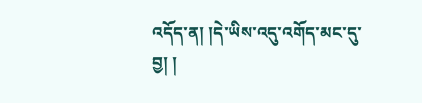འདོད་ན། །དེ་ཡིས་འདུ་འགོད་མང་དུ་བྱ། །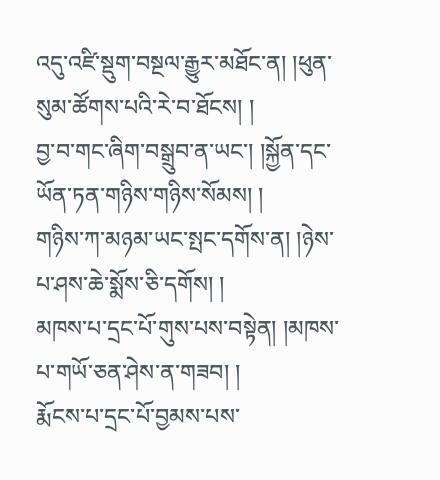འདུ་འཛི་སྡུག་བསྔལ་རྒྱུར་མཐོང་ན། །ཕུན་སུམ་ཚོགས་པའི་རེ་བ་ཐོངས། །
བྱ་བ་གང་ཞིག་བསྒྲུབ་ན་ཡང་། །སྐྱོན་དང་ཡོན་ཏན་གཉིས་གཉིས་སོམས། །
གཉིས་ཀ་མཉམ་ཡང་སྤང་དགོས་ན། །ཉེས་པ་ཤས་ཆེ་སྨོས་ཅི་དགོས། །
མཁས་པ་དྲང་པོ་གུས་པས་བསྟེན། །མཁས་པ་གཡོ་ཅན་ཤེས་ན་གཟབ། །
རྨོངས་པ་དྲང་པོ་བྱམས་པས་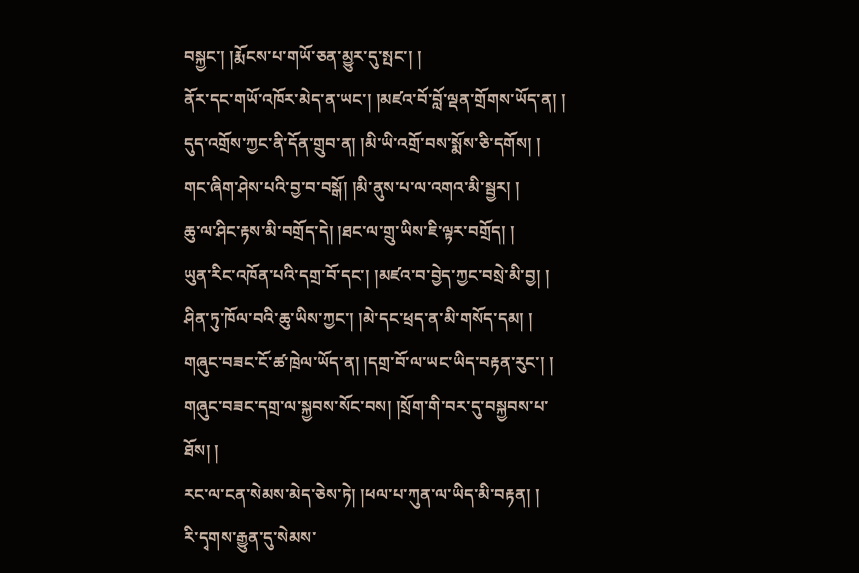བསྐྱང་། །རྨོངས་པ་གཡོ་ཅན་མྱུར་དུ་སྤང་། །
ནོར་དང་གཡོ་འཁོར་མེད་ན་ཡང་། །མཛའ་བོ་བློ་ལྡན་གྲོགས་ཡོད་ན། །
དུད་འགྲོས་ཀྱང་ནི་དོན་གྲུབ་ན། །མི་ཡི་འགྲོ་བས་སྨོས་ཅི་དགོས། །
གང་ཞིག་ཤེས་པའི་བྱ་བ་བསྒོ། །མི་ནུས་པ་ལ་འགའ་མི་སྦྱར། །
ཆུ་ལ་ཤིང་རྟས་མི་བགྲོད་དེ། །ཐང་ལ་གྲུ་ཡིས་ཇི་ལྟར་བགྲོད། །
ཡུན་རིང་འཁོན་པའི་དགྲ་བོ་དང་། །མཛའ་བ་བྱེད་ཀྱང་བསྲེ་མི་བྱ། །
ཤིན་ཏུ་ཁོལ་བའི་ཆུ་ཡིས་ཀྱང་། །མེ་དང་ཕྲད་ན་མི་གསོད་དམ། །
གཞུང་བཟང་ངོ་ཚ་ཁྲེལ་ཡོད་ན། །དགྲ་བོ་ལ་ཡང་ཡིད་བརྟན་རུང་། །
གཞུང་བཟང་དགྲ་ལ་སྐྱབས་སོང་བས། །སྲོག་གི་བར་དུ་བསྐྱབས་པ་ཐོས། །
རང་ལ་ངན་སེམས་མེད་ཅེས་ཏེ། །ཕལ་པ་ཀུན་ལ་ཡིད་མི་བརྟན། །
རི་དྭགས་རྒྱུན་དུ་སེམས་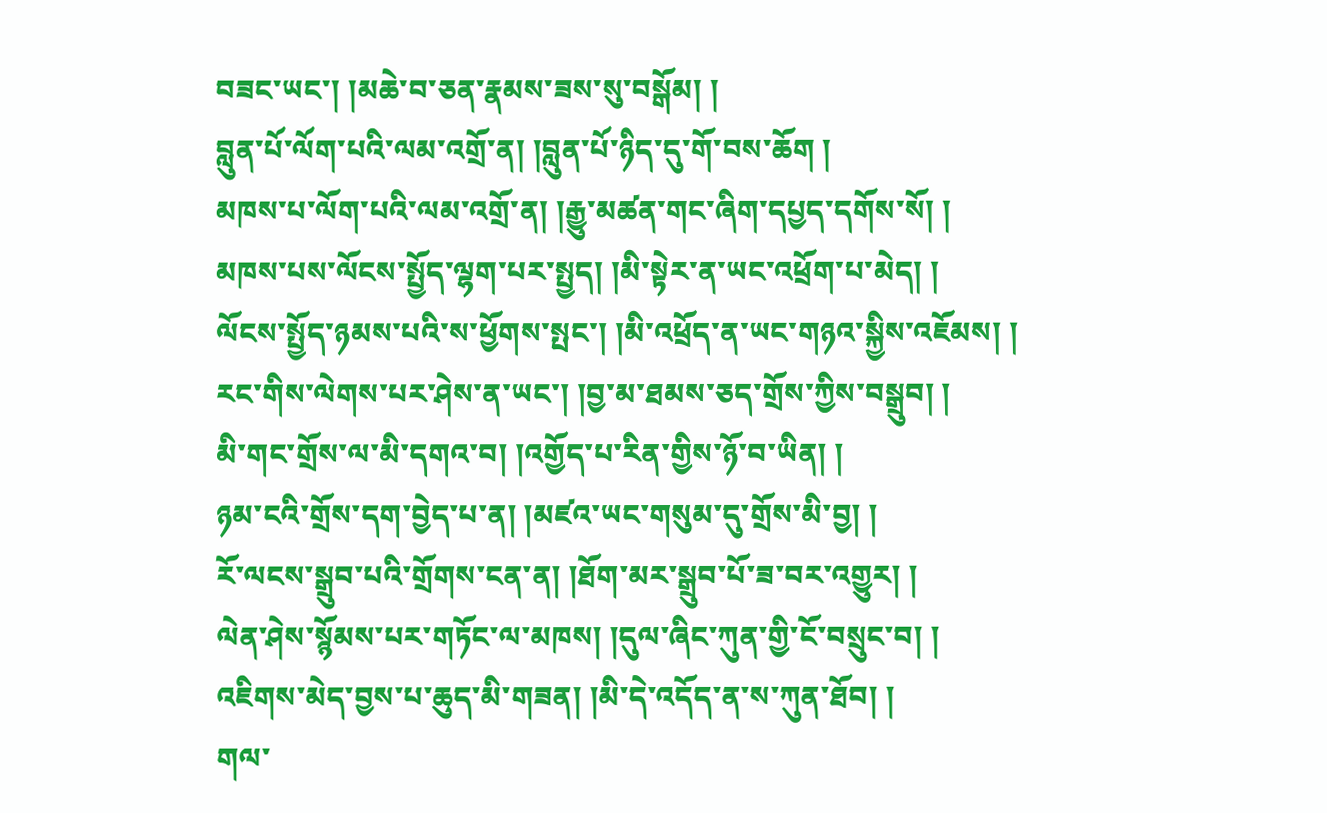བཟང་ཡང་། །མཆེ་བ་ཅན་རྣམས་ཟས་སུ་བསྒོམ། །
བླུན་པོ་ལོག་པའི་ལམ་འགྲོ་ན། །བླུན་པོ་ཉིད་དུ་གོ་བས་ཆོག །
མཁས་པ་ལོག་པའི་ལམ་འགྲོ་ན། །རྒྱུ་མཚན་གང་ཞིག་དཔྱད་དགོས་སོ། །
མཁས་པས་ལོངས་སྤྱོད་ལྷག་པར་སྤྱད། །མི་སྟེར་ན་ཡང་འཕྲོག་པ་མེད། །
ལོངས་སྤྱོད་ཉམས་པའི་ས་ཕྱོགས་སྤང་། །མི་འཕྲོད་ན་ཡང་གཉའ་སྐྱིས་འཇོམས། །
རང་གིས་ལེགས་པར་ཤེས་ན་ཡང་། །བྱ་མ་ཐམས་ཅད་གྲོས་ཀྱིས་བསྒྲུབ། །
མི་གང་གྲོས་ལ་མི་དགའ་བ། །འགྱོད་པ་རིན་གྱིས་ཉོ་བ་ཡིན། །
ཉམ་ངའི་གྲོས་དག་བྱེད་པ་ན། །མཛའ་ཡང་གསུམ་དུ་གྲོས་མི་བྱ། །
རོ་ལངས་སྒྲུབ་པའི་གྲོགས་ངན་ན། །ཐོག་མར་སྒྲུབ་པོ་ཟ་བར་འགྱུར། །
ལེན་ཤེས་སྙོམས་པར་གཏོང་ལ་མཁས། །དུལ་ཞིང་ཀུན་གྱི་ངོ་བསྲུང་བ། །
འཇིགས་མེད་བྱས་པ་ཆུད་མི་གཟན། །མི་དེ་འདོད་ན་ས་ཀུན་ཐོབ། །
གལ་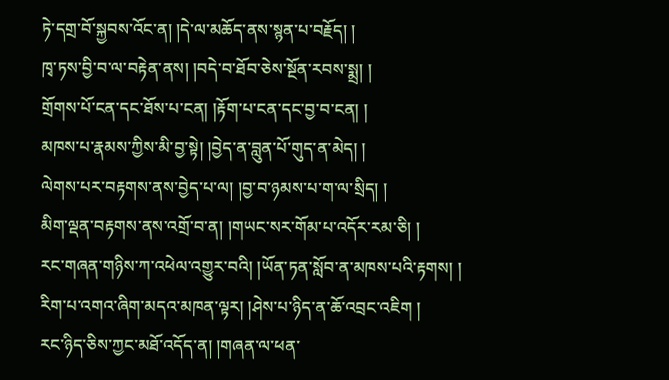ཏེ་དགྲ་བོ་སྐྱབས་འོང་ན། །དེ་ལ་མཆོད་ནས་སྙན་པ་བརྗོད། །
ཁྭ་ཏས་བྱི་བ་ལ་བརྟེན་ནས། །བདེ་བ་ཐོབ་ཅེས་སྔོན་རབས་སྨྲ། །
གྲོགས་པོ་ངན་དང་ཐོས་པ་ངན། །རྟོག་པ་ངན་དང་བྱ་བ་ངན། །
མཁས་པ་རྣམས་ཀྱིས་མི་བྱ་སྟེ། །བྱེད་ན་བླུན་པོ་གུད་ན་མེད། །
ལེགས་པར་བརྟགས་ནས་བྱེད་པ་ལ། །བྱ་བ་ཉམས་པ་ག་ལ་སྲིད། །
མིག་ལྡན་བརྟགས་ནས་འགྲོ་བ་ན། །གཡང་སར་གོམ་པ་འདོར་རམ་ཅི། །
རང་གཞན་གཉིས་ཀ་འཕེལ་འགྱུར་བའི། །ཡོན་ཏན་སློབ་ན་མཁས་པའི་རྟགས། །
རིག་པ་འགའ་ཞིག་མདའ་མཁན་ལྟར། །ཤེས་པ་ཉིད་ན་ཆོ་འབྲང་འཇིག །
རང་ཉིད་ཅིས་ཀྱང་མཐོ་འདོད་ན། །གཞན་ལ་ཕན་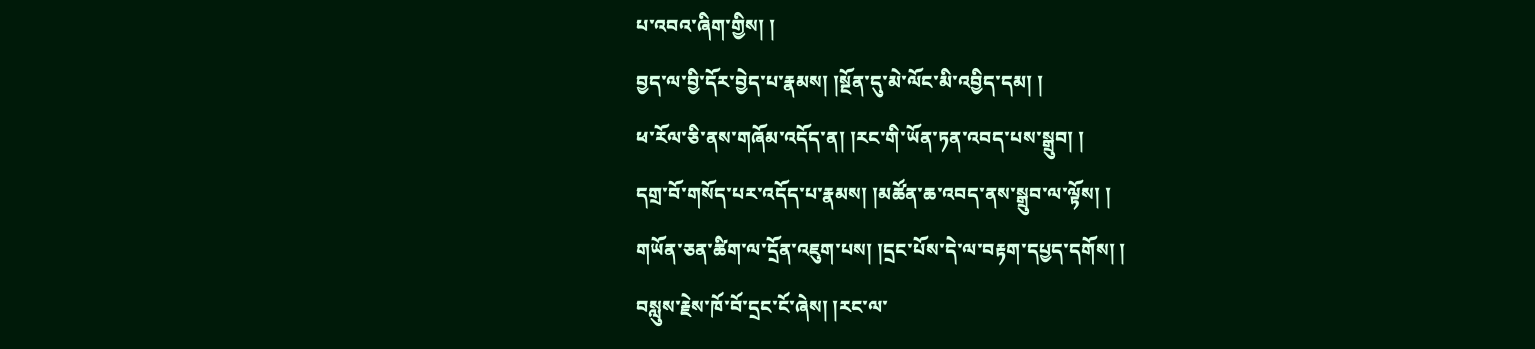པ་འབའ་ཞིག་གྱིས། །
བྱད་ལ་བྱི་དོར་བྱེད་པ་རྣམས། །སྔོན་དུ་མེ་ལོང་མི་འབྱིད་དམ། །
ཕ་རོལ་ཅི་ནས་གཞོམ་འདོད་ན། །རང་གི་ཡོན་ཏན་འབད་པས་སྒྲུབ། །
དགྲ་བོ་གསོད་པར་འདོད་པ་རྣམས། །མཚོན་ཆ་འབད་ནས་སྒྲུབ་ལ་ལྟོས། །
གཡོན་ཅན་ཚིག་ལ་དྲོན་འཇུག་པས། །དྲང་པོས་དེ་ལ་བརྟག་དཔྱད་དགོས། །
བསླུས་རྗེས་ཁོ་བོ་དྲང་ངོ་ཞེས། །རང་ལ་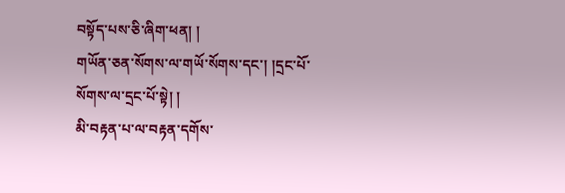བསྟོད་པས་ཅི་ཞིག་ཕན། །
གཡོན་ཅན་སོགས་ལ་གཡོ་སོགས་དང་། །དྲང་པོ་སོགས་ལ་དྲང་པོ་སྟེ། །
མི་བརྟན་པ་ལ་བརྟན་དགོས་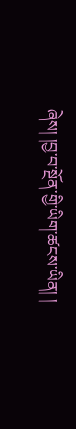ཞེས། །བྱ་བ་སྔོན་གྱི་ཡིག་ཚངས་ཡིན། །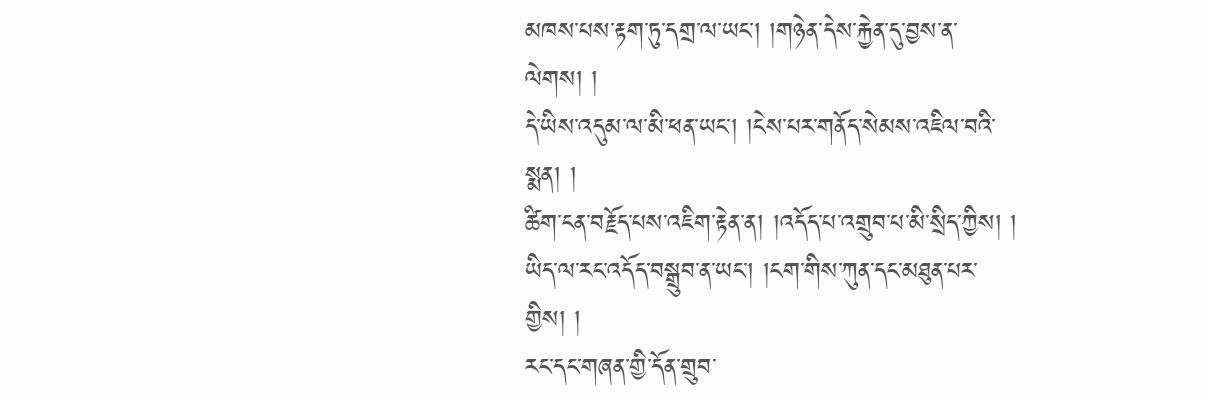མཁས་པས་རྟག་ཏུ་དགྲ་ལ་ཡང་། །གཉེན་དེས་རྐྱེན་དུ་བྱས་ན་ལེགས། །
དེ་ཡིས་འདུམ་ལ་མི་ཕན་ཡང་། །ངེས་པར་གནོད་སེམས་འཇིལ་བའི་སྨན། །
ཚིག་ངན་བརྗོད་པས་འཇིག་རྟེན་ན། །འདོད་པ་འགྲུབ་པ་མི་སྲིད་ཀྱིས། །
ཡིད་ལ་རང་འདོད་བསྒྲུབ་ན་ཡང་། །ངག་གིས་ཀུན་དང་མཐུན་པར་གྱིས། །
རང་དང་གཞན་གྱི་དོན་གྲུབ་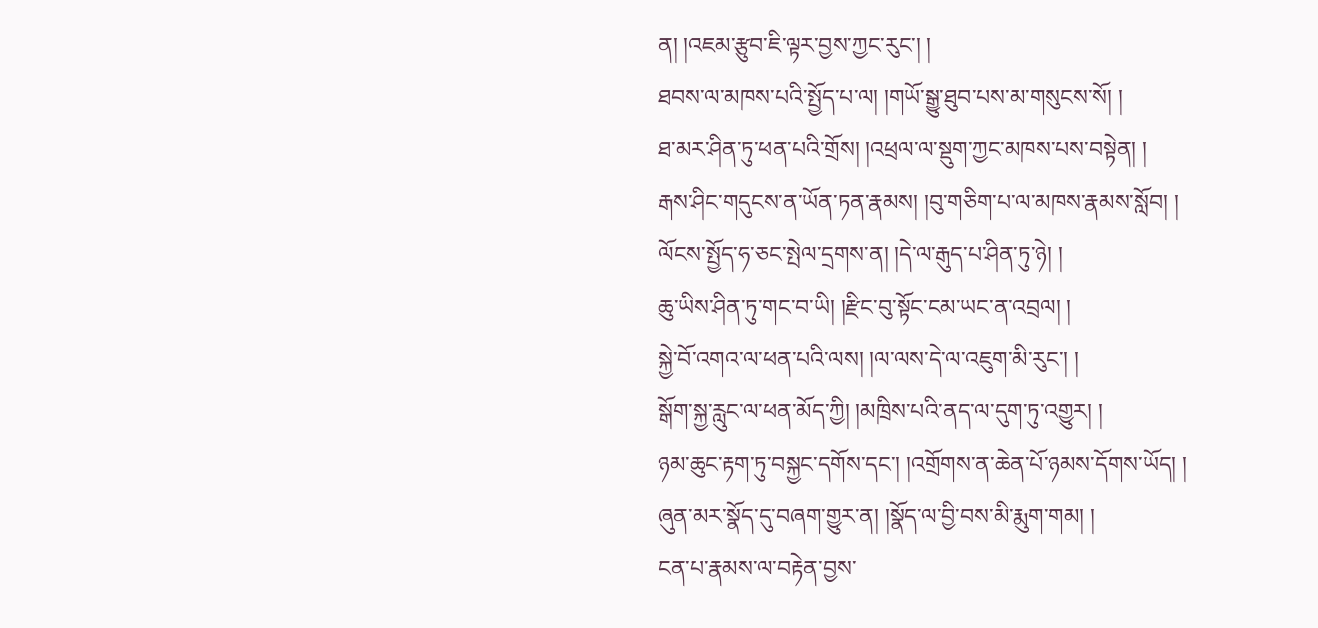ན། །འཇམ་རྩུབ་ཇི་ལྟར་བྱས་ཀྱང་རུང་། །
ཐབས་ལ་མཁས་པའི་སྤྱོད་པ་ལ། །གཡོ་སྒྱུ་ཐུབ་པས་མ་གསུངས་སོ། །
ཐ་མར་ཤིན་ཏུ་ཕན་པའི་གྲོས། །འཕྲལ་ལ་སྡུག་ཀྱང་མཁས་པས་བསྟེན། །
རྒས་ཤིང་གདུངས་ན་ཡོན་ཏན་རྣམས། །བུ་གཅིག་པ་ལ་མཁས་རྣམས་སློབ། །
ལོངས་སྤྱོད་ཧ་ཅང་སྤེལ་དྲགས་ན། །དེ་ལ་རྒུད་པ་ཤིན་ཏུ་ཉེ། །
ཆུ་ཡིས་ཤིན་ཏུ་གང་བ་ཡི། །རྫིང་བུ་སྟོང་ངམ་ཡང་ན་འབྲལ། །
སྐྱེ་བོ་འགའ་ལ་ཕན་པའི་ལས། །ལ་ལས་དེ་ལ་འཇུག་མི་རུང་། །
སྒོག་སྐྱ་རླུང་ལ་ཕན་མོད་ཀྱི། །མཁྲིས་པའི་ནད་ལ་དུག་ཏུ་འགྱུར། །
ཉམ་ཆུང་རྟག་ཏུ་བསྐྱང་དགོས་དང་། །འགྲོགས་ན་ཆེན་པོ་ཉམས་དོགས་ཡོད། །
ཞུན་མར་སྣོད་དུ་བཞག་གྱུར་ན། །སྣོད་ལ་བྱི་བས་མི་རྨུག་གམ། །
ངན་པ་རྣམས་ལ་བརྟེན་བྱས་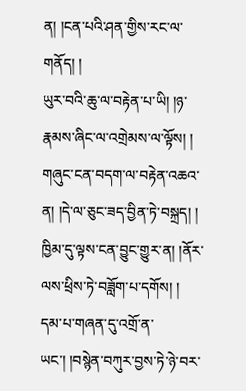ན། །ངན་པའི་ཤན་གྱིས་རང་ལ་གནོད། །
ཡུར་བའི་ཆུ་ལ་བརྟེན་པ་ཡི། །ཉ་རྣམས་ཞིང་ལ་འགྲེམས་ལ་ལྟོས། །
གཞུང་ངན་བདག་ལ་བརྟེན་འཆའ་ན། །དེ་ལ་ཅུང་ཟད་བྱིན་ཏེ་བསྐྲད། །
ཁྱིམ་དུ་ལྟས་ངན་བྱུང་གྱུར་ན། །ནོར་ལས་ཕྲིས་ཏེ་བཟློག་པ་དགོས། །
དམ་པ་གཞན་དུ་འགྲོ་ན་ཡང་། །བསྙེན་བཀུར་བྱས་ཏེ་ཉེ་བར་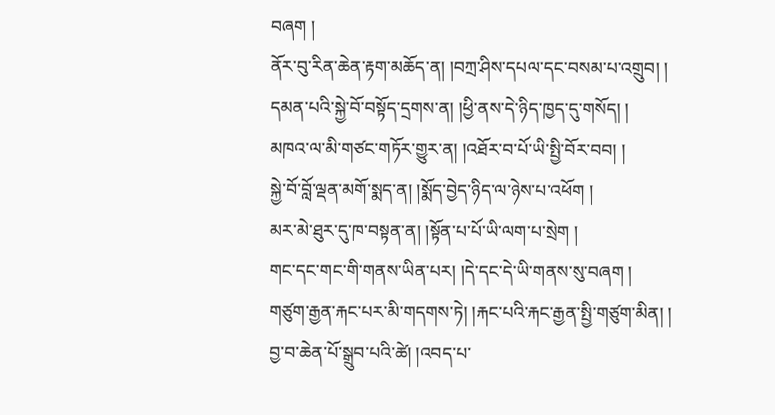བཞག །
ནོར་བུ་རིན་ཆེན་རྟག་མཆོད་ན། །བཀྲ་ཤིས་དཔལ་དང་བསམ་པ་འགྲུབ། །
དམན་པའི་སྐྱེ་བོ་བསྟོད་དྲགས་ན། །ཕྱི་ནས་དེ་ཉིད་ཁྱད་དུ་གསོད། །
མཁའ་ལ་མི་གཙང་གཏོར་གྱུར་ན། །འཐོར་བ་པོ་ཡི་སྤྱི་བོར་བབ། །
སྐྱེ་བོ་བློ་ལྡན་མགོ་སྨད་ན། །སྨོད་བྱེད་ཉིད་ལ་ཉེས་པ་འཕོག །
མར་མེ་ཐུར་དུ་ཁ་བསྟན་ན། །སྟོན་པ་པོ་ཡི་ལག་པ་སྲེག །
གང་དང་གང་གི་གནས་ཡིན་པར། །དེ་དང་དེ་ཡི་གནས་སུ་བཞག །
གཙུག་རྒྱན་རྐང་པར་མི་གདགས་ཏེ། །རྐང་པའི་རྐང་རྒྱན་སྤྱི་གཙུག་མིན། །
བྱ་བ་ཆེན་པོ་སྒྲུབ་པའི་ཚེ། །འབད་པ་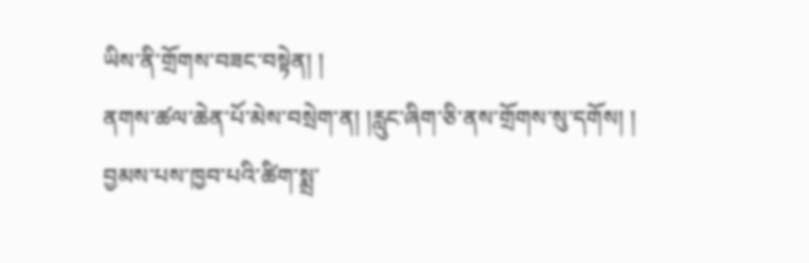ཡིས་ནི་གྲོགས་བཟང་བསྟེན། །
ནགས་ཚལ་ཆེན་པོ་མེས་བསྲེག་ན། །རླུང་ཞིག་ཅི་ནས་གྲོགས་སུ་དགོས། །
བྱམས་པས་ཁྱབ་པའི་ཚིག་སྨྲ་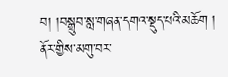བ། །བསྒྲུབ་སླ་གཞན་དགའ་སྡུད་པའི་མཆོག །
ནོར་གྱིས་མགུ་བར་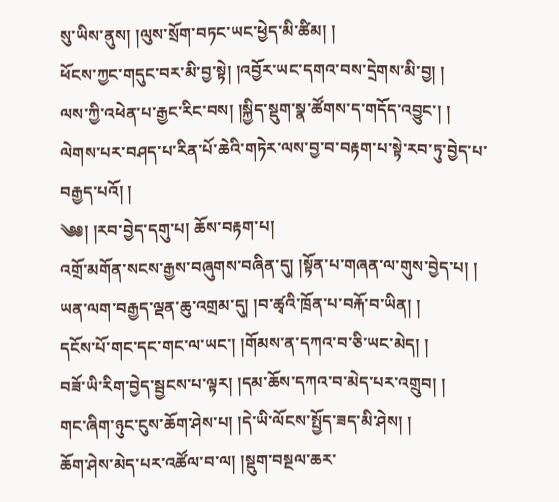སུ་ཡིས་ནུས། །ལུས་སྲོག་བཏང་ཡང་ཕྱེད་མི་ཚིམ། །
ཕོངས་ཀྱང་གདུང་བར་མི་བྱ་སྟེ། །འབྱོར་ཡང་དགའ་བས་དྲེགས་མི་བྱ། །
ལས་ཀྱི་འཕེན་པ་རྒྱང་རིང་བས། །སྐྱིད་སྡུག་སྣ་ཚོགས་ད་གདོད་འབྱུང་། །
ལེགས་པར་བཤད་པ་རིན་པོ་ཆེའི་གཏེར་ལས་བྱ་བ་བརྟག་པ་སྟེ་རབ་ཏུ་བྱེད་པ་བརྒྱད་པའོ། །
༄༅། །རབ་བྱེད་དགུ་པ། ཆོས་བརྟག་པ།
འགྲོ་མགོན་སངས་རྒྱས་བཞུགས་བཞིན་དུ། །སྟོན་པ་གཞན་ལ་གུས་བྱེད་པ། །
ཡན་ལག་བརྒྱད་ལྡན་ཆུ་འགྲམ་དུ། །བ་ཚྭའི་ཁྲོན་པ་བརྐོ་བ་ཡིན། །
དངོས་པོ་གང་དང་གང་ལ་ཡང་། །གོམས་ན་དཀའ་བ་ཅི་ཡང་མེད། །
བཟོ་ཡི་རིག་བྱེད་སྦྱངས་པ་ལྟར། །དམ་ཆོས་དཀའ་བ་མེད་པར་འགྲུབ། །
གང་ཞིག་ཉུང་ངུས་ཆོག་ཤེས་པ། །དེ་ཡི་ལོངས་སྤྱོད་ཟད་མི་ཤེས། །
ཆོག་ཤེས་མེད་པར་འཚོལ་བ་ལ། །སྡུག་བསྔལ་ཆར་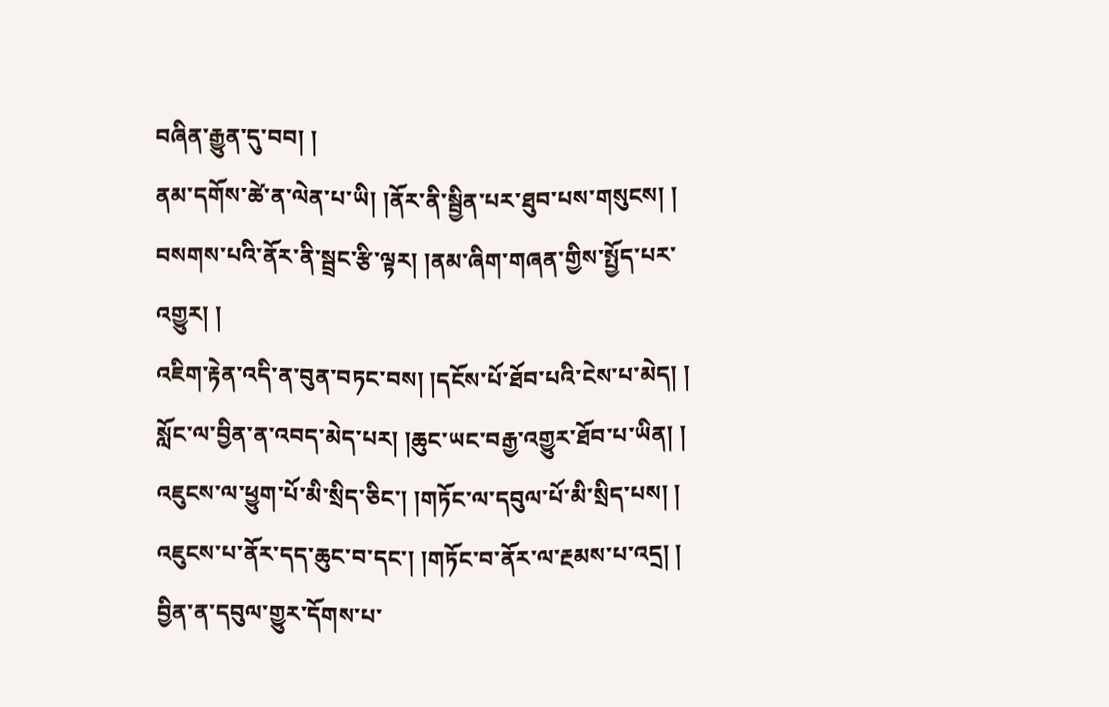བཞིན་རྒྱུན་དུ་བབ། །
ནམ་དགོས་ཚེ་ན་ལེན་པ་ཡི། །ནོར་ནི་སྦྱིན་པར་ཐུབ་པས་གསུངས། །
བསགས་པའི་ནོར་ནི་སྦྲང་རྩི་ལྟར། །ནམ་ཞིག་གཞན་གྱིས་སྤྱོད་པར་འགྱུར། །
འཇིག་རྟེན་འདི་ན་བུན་བཏང་བས། །དངོས་པོ་ཐོབ་པའི་ངེས་པ་མེད། །
སློང་ལ་བྱིན་ན་འབད་མེད་པར། །ཆུང་ཡང་བརྒྱ་འགྱུར་ཐོབ་པ་ཡིན། །
འཇུངས་ལ་ཕྱུག་པོ་མི་སྲིད་ཅིང་། །གཏོང་ལ་དབུལ་པོ་མི་སྲིད་པས། །
འཇུངས་པ་ནོར་དད་ཆུང་བ་དང་། །གཏོང་བ་ནོར་ལ་རྔམས་པ་འདྲ། །
བྱིན་ན་དབུལ་གྱུར་དོགས་པ་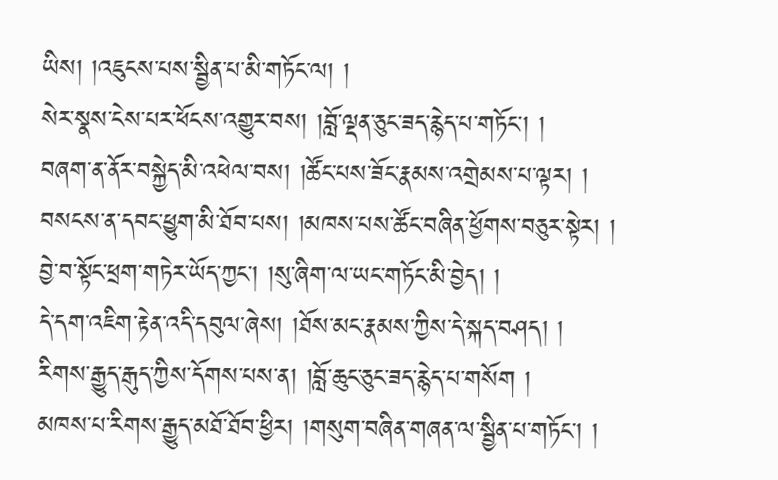ཡིས། །འཇུངས་པས་སྦྱིན་པ་མི་གཏོང་ལ། །
སེར་སྣས་ངེས་པར་ཕོངས་འགྱུར་བས། །བློ་ལྡན་ཅུང་ཟད་རྙེད་པ་གཏོང་། །
བཞག་ན་ནོར་བསྐྱེད་མི་འཕེལ་བས། །ཚོང་པས་ཟོང་རྣམས་འགྲེམས་པ་ལྟར། །
བསངས་ན་དབང་ཕྱུག་མི་ཐོབ་པས། །མཁས་པས་ཚོང་བཞིན་ཕྱོགས་བཅུར་སྟེར། །
བྱེ་བ་སྟོང་ཕྲག་གཏེར་ཡོད་ཀྱང་། །སུ་ཞིག་ལ་ཡང་གཏོང་མི་བྱེད། །
དེ་དག་འཇིག་རྟེན་འདི་དབུལ་ཞེས། །ཐོས་མང་རྣམས་ཀྱིས་དེ་སྐད་བཤད། །
རིགས་རྒྱུད་རྒུད་ཀྱིས་དོགས་པས་ན། །བློ་ཆུང་ཅུང་ཟད་རྙེད་པ་གསོག །
མཁས་པ་རིགས་རྒྱུད་མཐོ་ཐོབ་ཕྱིར། །གསུག་བཞིན་གཞན་ལ་སྦྱིན་པ་གཏོང་། །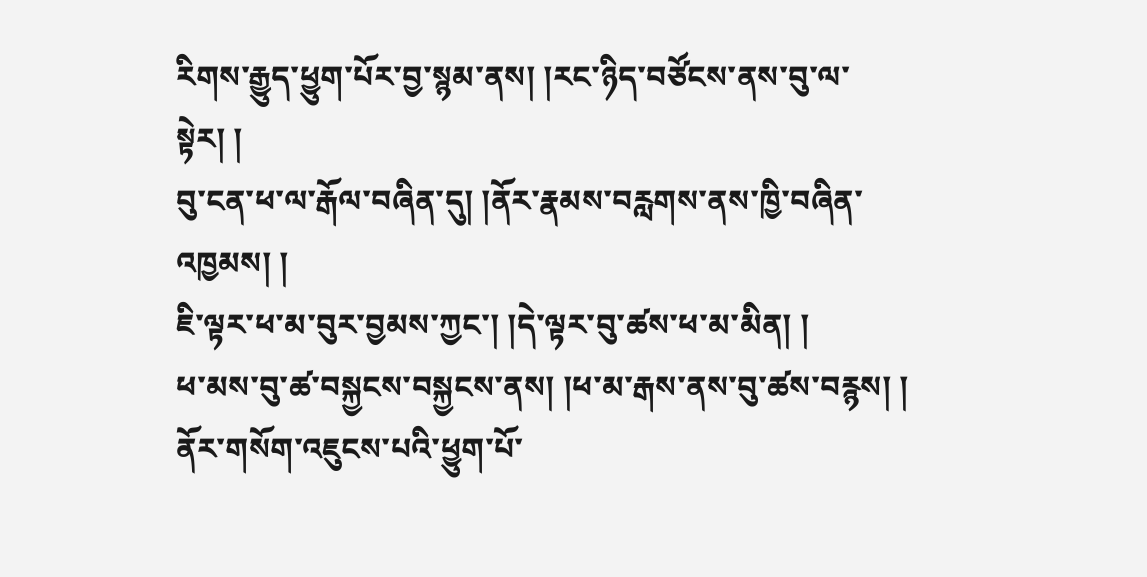རིགས་རྒྱུད་ཕྱུག་པོར་བྱ་སྙམ་ནས། །རང་ཉིད་བཙོངས་ནས་བུ་ལ་སྟེར། །
བུ་ངན་ཕ་ལ་རྒོལ་བཞིན་དུ། །ནོར་རྣམས་བརླགས་ནས་ཁྱི་བཞིན་འཁྱམས། །
ཇི་ལྟར་ཕ་མ་བུར་བྱམས་ཀྱང་། །དེ་ལྟར་བུ་ཚས་ཕ་མ་མིན། །
ཕ་མས་བུ་ཚ་བསྐྱངས་བསྐྱངས་ནས། །ཕ་མ་རྒས་ནས་བུ་ཚས་བརྙས། །
ནོར་གསོག་འཇུངས་པའི་ཕྱུག་པོ་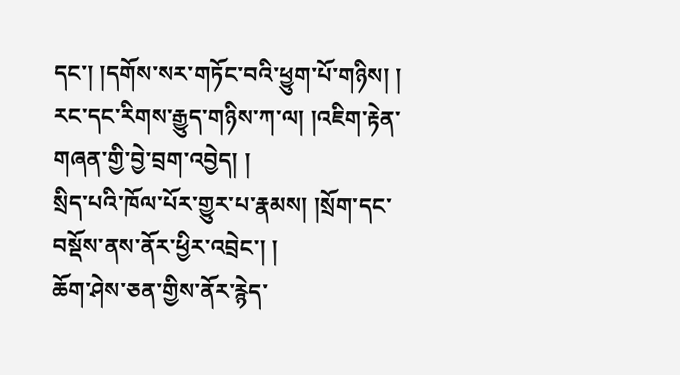དང་། །དགོས་སར་གཏོང་བའི་ཕྱུག་པོ་གཉིས། །
རང་དང་རིགས་རྒྱུད་གཉིས་ཀ་ལ། །འཇིག་རྟེན་གཞན་གྱི་བྱེ་བྲག་འབྱེད། །
སྲིད་པའི་ཁོལ་པོར་གྱུར་པ་རྣམས། །སྲོག་དང་བསྡོས་ནས་ནོར་ཕྱིར་འབྲེང་། །
ཆོག་ཤེས་ཅན་གྱིས་ནོར་རྙེད་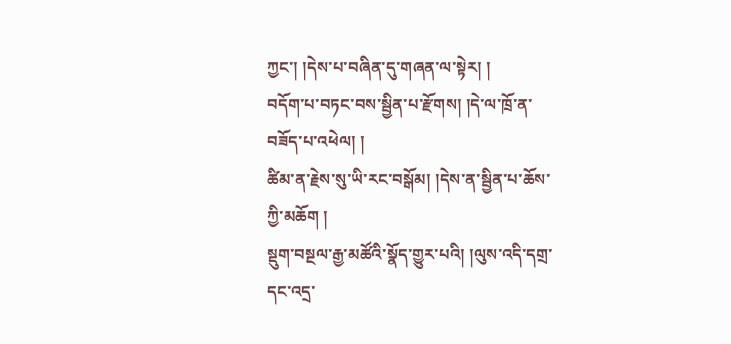ཀྱང་། །དེས་པ་བཞིན་དུ་གཞན་ལ་སྟེར། །
བདོག་པ་བཏང་བས་སྦྱིན་པ་རྫོགས། །དེ་ལ་ཁྲོ་ན་བཟོད་པ་འཕེལ། །
ཚིམ་ན་རྗེས་སུ་ཡི་རང་བསྒོམ། །དེས་ན་སྦྱིན་པ་ཆོས་ཀྱི་མཆོག །
སྡུག་བསྔལ་རྒྱ་མཚོའི་སྣོད་གྱུར་པའི། །ལུས་འདི་དགྲ་དང་འདྲ་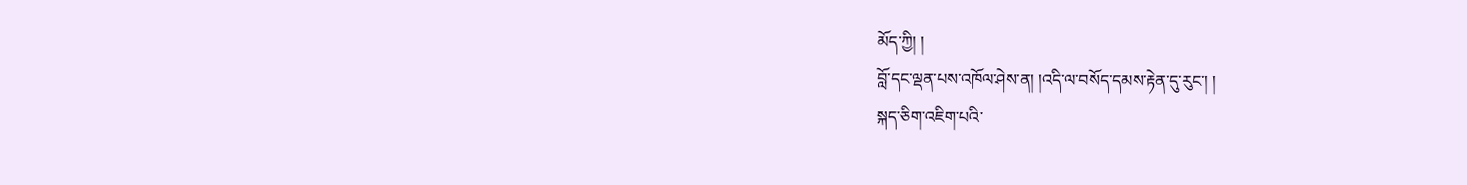མོད་ཀྱི། །
བློ་དང་ལྡན་པས་འཁོལ་ཤེས་ན། །འདི་ལ་བསོད་དམས་རྟེན་དུ་རུང་། །
སྐད་ཅིག་འཇིག་པའི་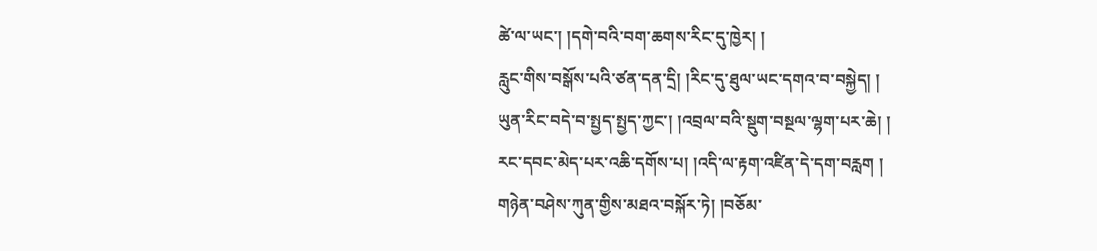ཚེ་ལ་ཡང་། །དགེ་བའི་བག་ཆགས་རིང་དུ་ཁྱེར། །
རླུང་གིས་བསྒོས་པའི་ཙན་དན་དྲི། །རིང་དུ་ཐུལ་ཡང་དགའ་བ་བསྐྱེད། །
ཡུན་རིང་བདེ་བ་སྤྱད་སྤྱད་ཀྱང་། །འབྲལ་བའི་སྡུག་བསྔལ་ལྷག་པར་ཆེ། །
རང་དབང་མེད་པར་འཆི་དགོས་པ། །འདི་ལ་རྟག་འཛིན་དེ་དག་བརླག །
གཉེན་བཤེས་ཀུན་གྱིས་མཐའ་བསྐོར་ཏེ། །བཅོམ་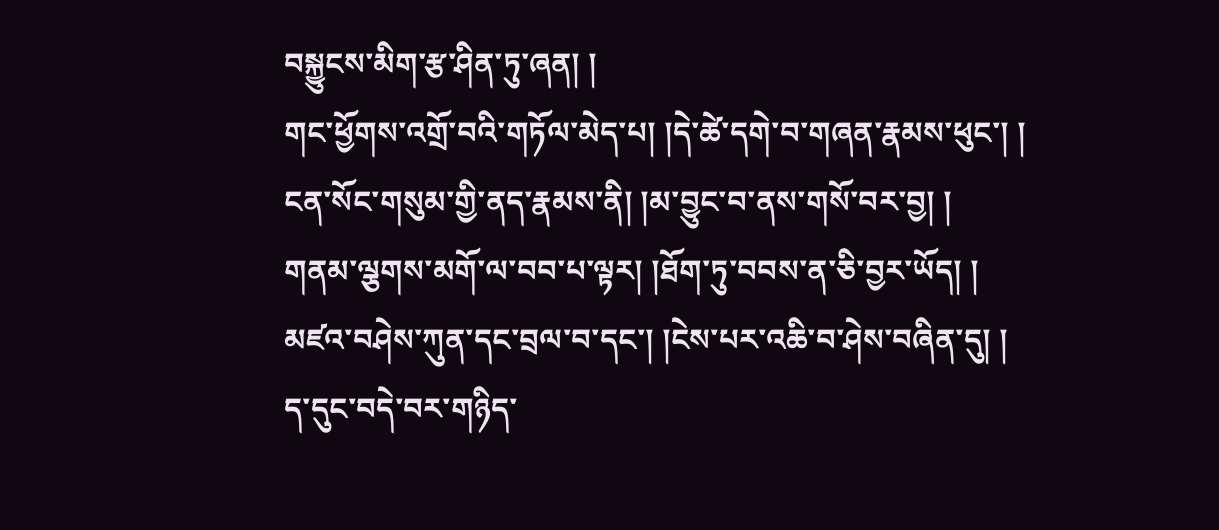བསྐྱུངས་མིག་རྩ་ཤིན་ཏུ་ཞན། །
གང་ཕྱོགས་འགྲོ་བའི་གཏོལ་མེད་པ། །དེ་ཚེ་དགེ་བ་གཞན་རྣམས་ཕུང་། །
ངན་སོང་གསུམ་གྱི་ནད་རྣམས་ནི། །མ་བྱུང་བ་ནས་གསོ་བར་བྱ། །
གནམ་ལྕགས་མགོ་ལ་བབ་པ་ལྟར། །ཐོག་ཏུ་བབས་ན་ཅི་བྱར་ཡོད། །
མཛའ་བཤེས་ཀུན་དང་བྲལ་བ་དང་། །ངེས་པར་འཆི་བ་ཤེས་བཞིན་དུ། །
ད་དུང་བདེ་བར་གཉིད་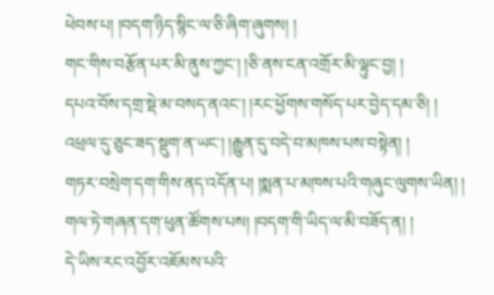ཕེབས་པ། །བདག་ཉིད་སྙིང་ལ་ཅི་ཞིག་ཞུགས། །
གང་གིས་བརྩོན་པར་མི་ནུས་ཀྱང་། །ཅི་ནས་ངན་འགྲོར་མི་ལྟུང་བྱ། །
དཔའ་བོས་དགྲ་སྡེ་མ་བསད་ནའང་། །རང་ཕྱོགས་གསོད་པར་བྱེད་དམ་ཅི། །
འཕྲལ་དུ་ཅུང་ཟད་སྡུག་ན་ཡང་། །རྒྱུན་དུ་བདེ་བ་མཁས་པས་བསྟེན། །
གཏར་བསྲེག་དག་གིས་ནད་འདོན་པ། །སྨན་པ་མཁས་པའི་གཞུང་ལུགས་ཡིན། །
གལ་ཏེ་གཞན་དག་ཕུན་ཚོགས་པས། །བདག་གི་ཡིད་ལ་མི་བཟོད་ན། །
དེ་ཡིས་རང་འབྱོར་འཇོམས་པའི་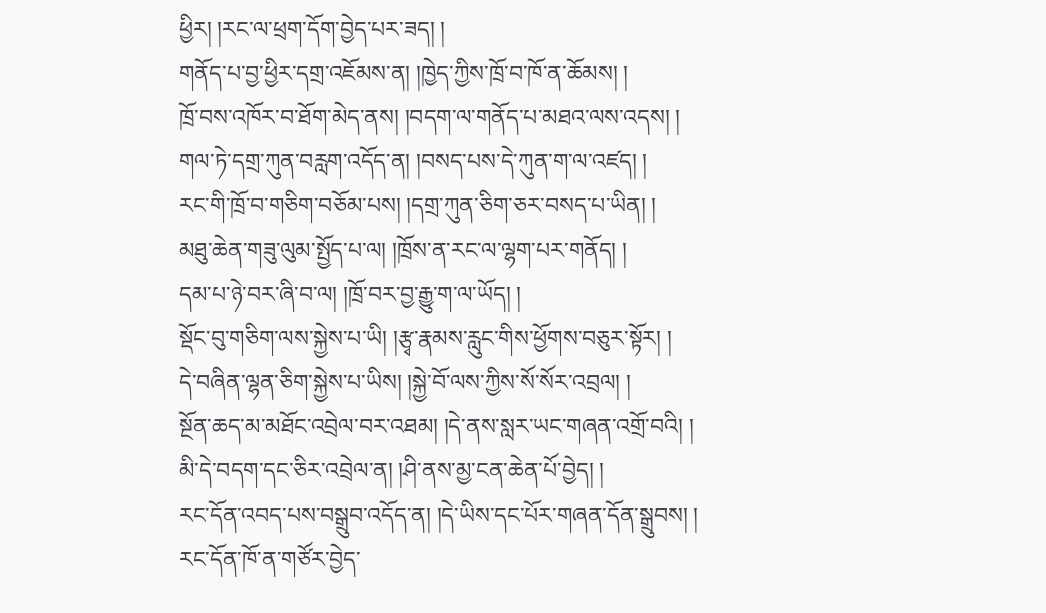ཕྱིར། །རང་ལ་ཕྲག་དོག་བྱེད་པར་ཟད། །
གནོད་པ་བྱ་ཕྱིར་དགྲ་འཇོམས་ན། །ཁྱེད་ཀྱིས་ཁྲོ་བ་ཁོ་ན་ཆོམས། །
ཁྲོ་བས་འཁོར་བ་ཐོག་མེད་ནས། །བདག་ལ་གནོད་པ་མཐའ་ལས་འདས། །
གལ་ཏེ་དགྲ་ཀུན་བརླག་འདོད་ན། །བསད་པས་དེ་ཀུན་ག་ལ་འཛད། །
རང་གི་ཁྲོ་བ་གཅིག་བཅོམ་པས། །དགྲ་ཀུན་ཅིག་ཅར་བསད་པ་ཡིན། །
མཐུ་ཆེན་གཟུ་ལུམ་སྤྱོད་པ་ལ། །ཁྲོས་ན་རང་ལ་ལྷག་པར་གནོད། །
དམ་པ་ཉེ་བར་ཞི་བ་ལ། །ཁྲོ་བར་བྱ་རྒྱུ་ག་ལ་ཡོད། །
སྡོང་བུ་གཅིག་ལས་སྐྱེས་པ་ཡི། །རྩྭ་རྣམས་རླུང་གིས་ཕྱོགས་བཅུར་སྟོར། །
དེ་བཞིན་ལྷན་ཅིག་སྐྱེས་པ་ཡིས། །སྐྱེ་བོ་ལས་ཀྱིས་སོ་སོར་འབྲལ། །
སྔོན་ཆད་མ་མཐོང་འབྲེལ་བར་འཐམ། །དེ་ནས་སླར་ཡང་གཞན་འགྲོ་བའི། །
མི་དེ་བདག་དང་ཅིར་འབྲེལ་ན། །ཤི་ནས་མྱ་ངན་ཆེན་པོ་བྱེད། །
རང་དོན་འབད་པས་བསྒྲུབ་འདོད་ན། །དེ་ཡིས་དང་པོར་གཞན་དོན་སྒྲུབས། །
རང་དོན་ཁོ་ན་གཙོར་བྱེད་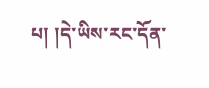པ། །དེ་ཡིས་རང་དོན་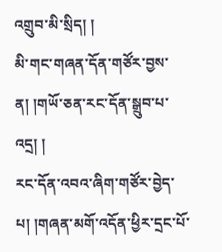འགྲུབ་མི་སྲིད། །
མི་གང་གཞན་དོན་གཙོར་བྱས་ན། །གཡོ་ཅན་རང་དོན་སྒྲུབ་པ་འདྲ། །
རང་དོན་འབའ་ཞིག་གཙོར་བྱེད་པ། །གཞན་མགོ་འདོན་ཕྱིར་དྲང་པོ་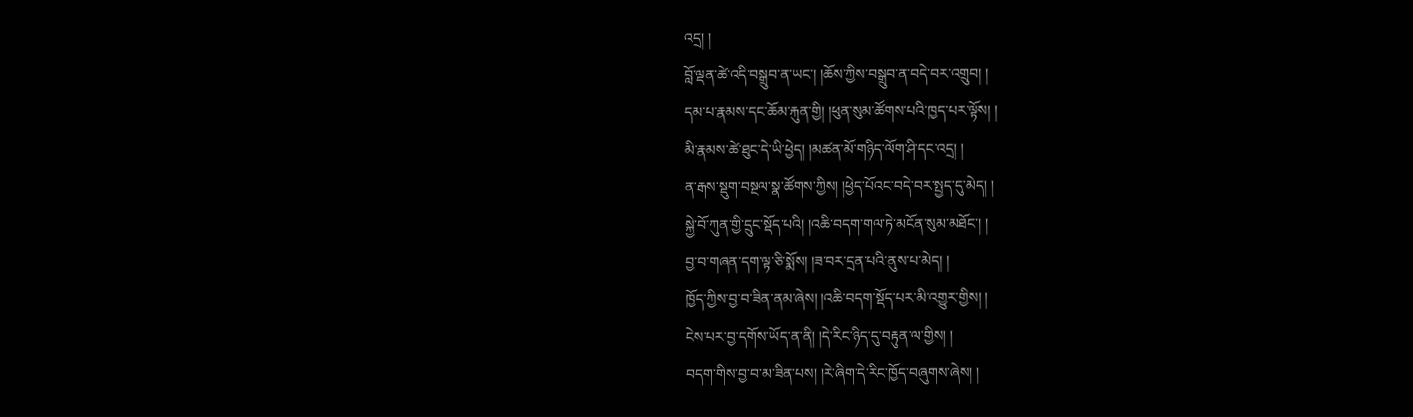འདྲ། །
བློ་ལྡན་ཚེ་འདི་བསྒྲུབ་ན་ཡང་། །ཆོས་ཀྱིས་བསྒྲུབ་ན་བདེ་བར་འགྲུབ། །
དམ་པ་རྣམས་དང་ཆོམ་རྐུན་གྱི། །ཕུན་སུམ་ཚོགས་པའི་ཁྱད་པར་ལྟོས། །
མི་རྣམས་ཚེ་ཐུང་དེ་ཡི་ཕྱེད། །མཚན་མོ་གཉིད་ལོག་ཤི་དང་འདྲ། །
ན་རྒས་སྡུག་བསྔལ་སྣ་ཚོགས་ཀྱིས། །ཕྱེད་པོའང་བདེ་བར་སྤྱད་དུ་མེད། །
སྐྱེ་བོ་ཀུན་གྱི་དྲུང་སྡོད་པའི། །འཆི་བདག་གལ་ཏེ་མངོན་སུམ་མཐོང་། །
བྱ་བ་གཞན་དག་ལྟ་ཅི་སྨོས། །ཟ་བར་དྲན་པའི་ནུས་པ་མེད། །
ཁྱོད་ཀྱིས་བྱ་བ་ཟིན་ནམ་ཞེས། །འཆི་བདག་སྡོད་པར་མི་འགྱུར་གྱིས། །
ངེས་པར་བྱ་དགོས་ཡོད་ན་ནི། །དེ་རིང་ཉིད་དུ་བརྟུན་ལ་གྱིས། །
བདག་གིས་བྱ་བ་མ་ཟིན་པས། །རེ་ཞིག་དེ་རིང་ཁྱོད་བཞུགས་ཞེས། །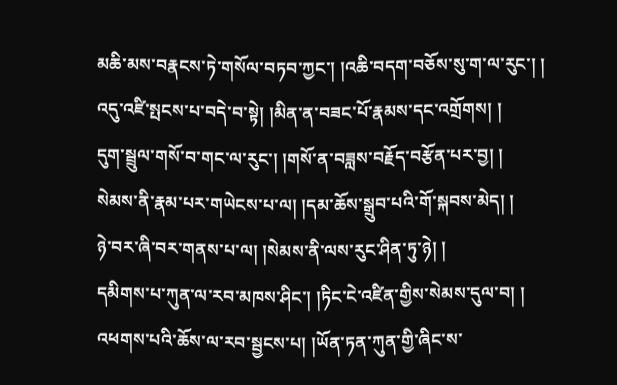མཆི་མས་བརྣངས་ཏེ་གསོལ་བཏབ་ཀྱང་། །འཆི་བདག་བཅོས་སུ་ག་ལ་རུང་། །
འདུ་འཛི་སྤངས་པ་བདེ་བ་སྟེ། །མིན་ན་བཟང་པོ་རྣམས་དང་འགྲོགས། །
དུག་སྦྲུལ་གསོ་བ་གང་ལ་རུང་། །གསོ་ན་བཟླས་བརྗོད་བརྩོན་པར་བྱ། །
སེམས་ནི་རྣམ་པར་གཡེངས་པ་ལ། །དམ་ཆོས་སྒྲུབ་པའི་གོ་སྐབས་མེད། །
ཉེ་བར་ཞི་བར་གནས་པ་ལ། །སེམས་ནི་ལས་རུང་ཤིན་ཏུ་ཉེ། །
དམིགས་པ་ཀུན་ལ་རབ་མཁས་ཤིང་། །ཏིང་ངེ་འཛིན་གྱིས་སེམས་དུལ་བ། །
འཕགས་པའི་ཆོས་ལ་རབ་སྦྱངས་པ། །ཡོན་ཏན་ཀུན་གྱི་ཞིང་ས་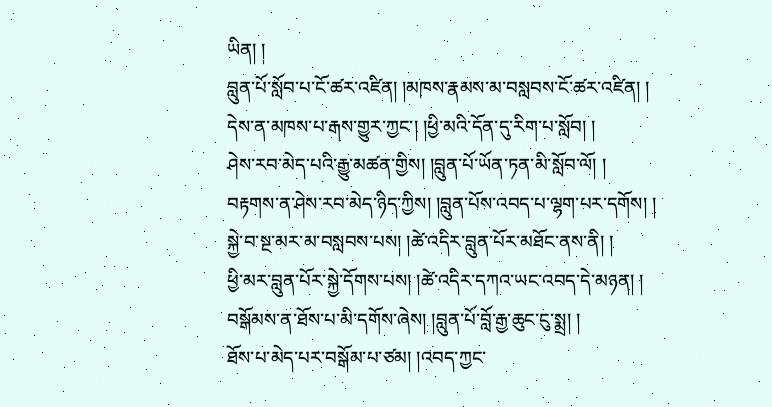ཡིན། །
བླུན་པོ་སློབ་པ་ངོ་ཚར་འཛིན། །མཁས་རྣམས་མ་བསླབས་ངོ་ཚར་འཛིན། །
དེས་ན་མཁས་པ་རྒས་གྱུར་ཀྱང་། །ཕྱི་མའི་དོན་དུ་རིག་པ་སློབ། །
ཤེས་རབ་མེད་པའི་རྒྱུ་མཚན་གྱིས། །བླུན་པོ་ཡོན་ཏན་མི་སློབ་ལོ། །
བརྟགས་ན་ཤེས་རབ་མེད་ཉིད་ཀྱིས། །བླུན་པོས་འབད་པ་ལྷག་པར་དགོས། །
སྐྱེ་བ་སྔ་མར་མ་བསླབས་པས། །ཚེ་འདིར་བླུན་པོར་མཐོང་ནས་ནི། །
ཕྱི་མར་བླུན་པོར་སྐྱེ་དོགས་པས། །ཚེ་འདིར་དཀའ་ཡང་འབད་དེ་མཉན། །
བསྒོམས་ན་ཐོས་པ་མི་དགོས་ཞེས། །བླུན་པོ་བློ་རྒྱ་ཆུང་ངུ་སྨྲ། །
ཐོས་པ་མེད་པར་བསྒོམ་པ་ཙམ། །འབད་ཀྱང་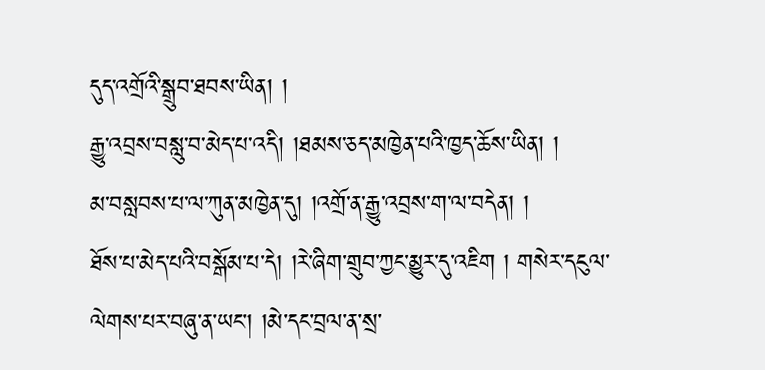དུད་འགྲོའི་སྒྲུབ་ཐབས་ཡིན། །
རྒྱུ་འབྲས་བསླུ་བ་མེད་པ་འདི། །ཐམས་ཅད་མཁྱེན་པའི་ཁྱད་ཆོས་ཡིན། །
མ་བསླབས་པ་ལ་ཀུན་མཁྱེན་དུ། །འགྲོ་ན་རྒྱུ་འབྲས་ག་ལ་བདེན། །
ཐོས་པ་མེད་པའི་བསྒོམ་པ་དེ། །རེ་ཞིག་གྲུབ་ཀྱང་མྱུར་དུ་འཇིག ། གསེར་དངུལ་ལེགས་པར་བཞུ་ན་ཡང་། །མེ་དང་བྲལ་ན་སྲ་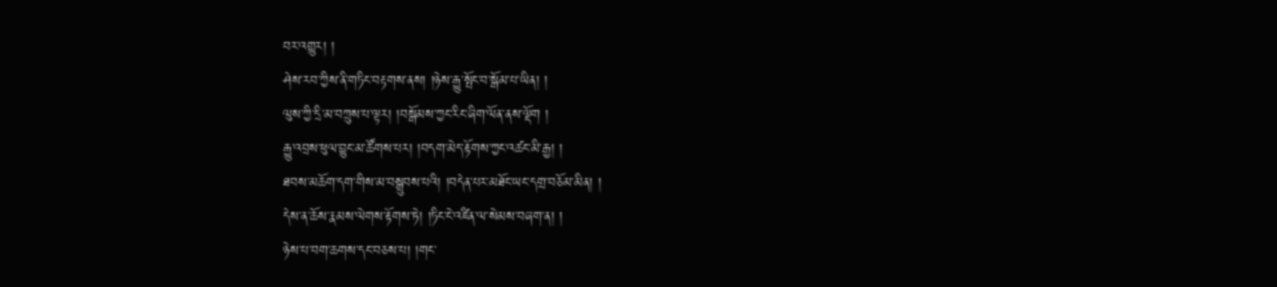བར་འགྱུར། །
ཤེས་རབ་ཀྱིས་ནི་གཏིང་བརྟགས་ནས། །ཉེས་རྒྱུ་སྤོང་བ་སྒོམ་པ་ཡིན། །
ལུས་ཀྱི་དྲི་མ་བཀྲུས་པ་ལྟར། །བསྒོམས་ཀྱང་རིང་ཞིག་ལོན་ནས་ལྡོག །
རྒྱུ་འབྲས་ཕུལ་བྱུང་མ་ཚོགས་པར། །བདག་མེད་རྟོགས་ཀྱང་འཚང་མི་རྒྱ། །
ཐབས་མཆོག་དག་གིས་མ་བསྒྲུབས་པའི། །བདེན་པར་མཐོང་ཡང་དགྲ་བཅོམ་མིན། །
དེས་ན་ཆོས་རྣམས་ལེགས་རྟོགས་ཏེ། །ཏིང་ངེ་འཛིན་ལ་སེམས་བཞག་ན། །
ཉེས་པ་བག་ཆགས་དང་བཅས་པ། །གང་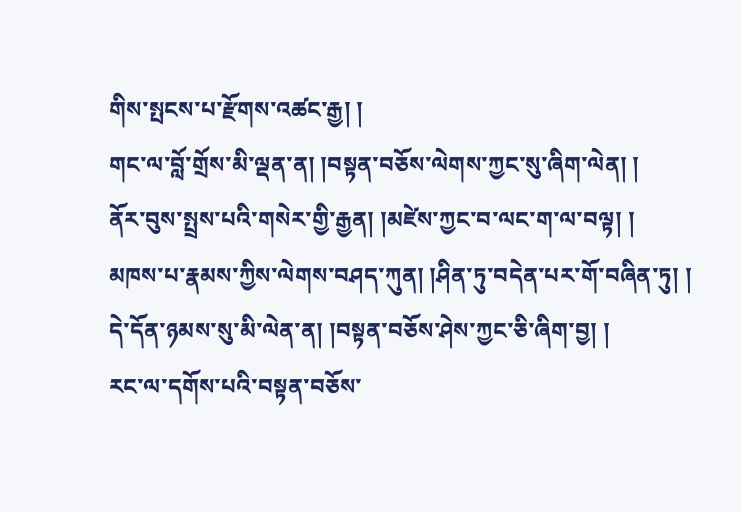གིས་སྤངས་པ་རྫོགས་འཚང་རྒྱ། །
གང་ལ་བློ་གྲོས་མི་ལྡན་ན། །བསྟན་བཅོས་ལེགས་ཀྱང་སུ་ཞིག་ལེན། །
ནོར་བུས་སྤྲས་པའི་གསེར་གྱི་རྒྱན། །མཛེས་ཀྱང་བ་ལང་ག་ལ་བལྟ། །
མཁས་པ་རྣམས་ཀྱིས་ལེགས་བཤད་ཀུན། །ཤིན་ཏུ་བདེན་པར་གོ་བཞིན་ཏུ། །
དེ་དོན་ཉམས་སུ་མི་ལེན་ན། །བསྟན་བཅོས་ཤེས་ཀྱང་ཅི་ཞིག་བྱ། །
རང་ལ་དགོས་པའི་བསྟན་བཅོས་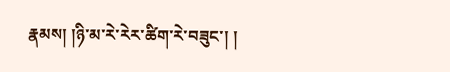རྣམས། །ཉི་མ་རེ་རེར་ཚིག་རེ་བཟུང་། །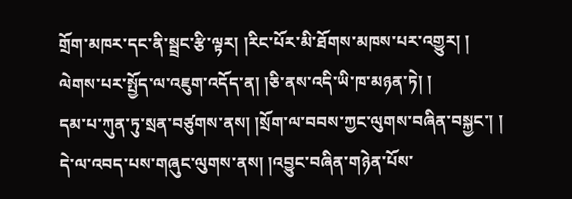གྲོག་མཁར་དང་ནི་སྦྲང་རྩི་ལྟར། །རིང་པོར་མི་ཐོགས་མཁས་པར་འགྱུར། །
ལེགས་པར་སྤྱོད་ལ་འཇུག་འདོད་ན། །ཅི་ནས་འདི་ཡི་ཁ་མཉན་ཏེ། །
དམ་པ་ཀུན་ཏུ་སྲན་བཙུགས་ནས། །སྲོག་ལ་བབས་ཀྱང་ལུགས་བཞིན་བསྐྱང་། །
དེ་ལ་འབད་པས་གཞུང་ལུགས་ནས། །འབྱུང་བཞིན་གཉེན་པོས་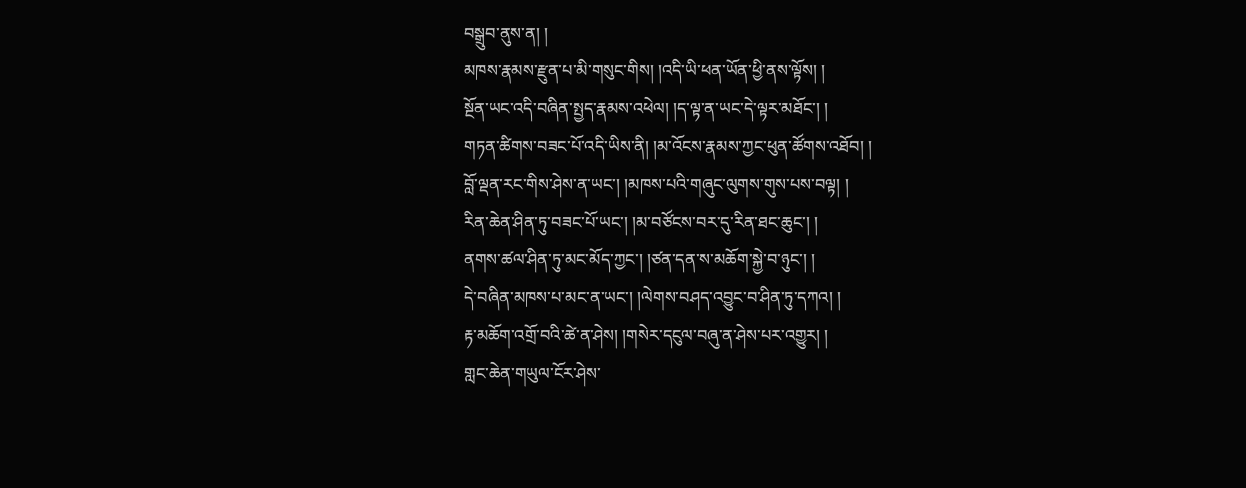བསྒྲུབ་ནུས་ན། །
མཁས་རྣམས་རྫུན་པ་མི་གསུང་གིས། །འདི་ཡི་ཕན་ཡོན་ཕྱི་ནས་ལྟོས། །
སྔོན་ཡང་འདི་བཞིན་སྤྱད་རྣམས་འཕེལ། །ད་ལྟ་ན་ཡང་དེ་ལྟར་མཐོང་། །
གཏན་ཚིགས་བཟང་པོ་འདི་ཡིས་ནི། །མ་འོངས་རྣམས་ཀྱང་ཕུན་ཚོགས་འཐོབ། །
བློ་ལྡན་རང་གིས་ཤེས་ན་ཡང་། །མཁས་པའི་གཞུང་ལུགས་གུས་པས་བལྟ། །
རིན་ཆེན་ཤིན་ཏུ་བཟང་པོ་ཡང་། །མ་བཙོངས་བར་དུ་རིན་ཐང་ཆུང་། །
ནགས་ཚལ་ཤིན་ཏུ་མང་མོད་ཀྱང་། །ཙན་དན་ས་མཆོག་སྐྱེ་བ་ཉུང་། །
དེ་བཞིན་མཁས་པ་མང་ན་ཡང་། །ལེགས་བཤད་འབྱུང་བ་ཤིན་ཏུ་དཀའ། །
རྟ་མཆོག་འགྲོ་བའི་ཚེ་ན་ཤེས། །གསེར་དངུལ་བཞུ་ན་ཤེས་པར་འགྱུར། །
གླང་ཆེན་གཡུལ་ངོར་ཤེས་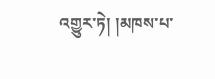འགྱུར་ཏེ། །མཁས་པ་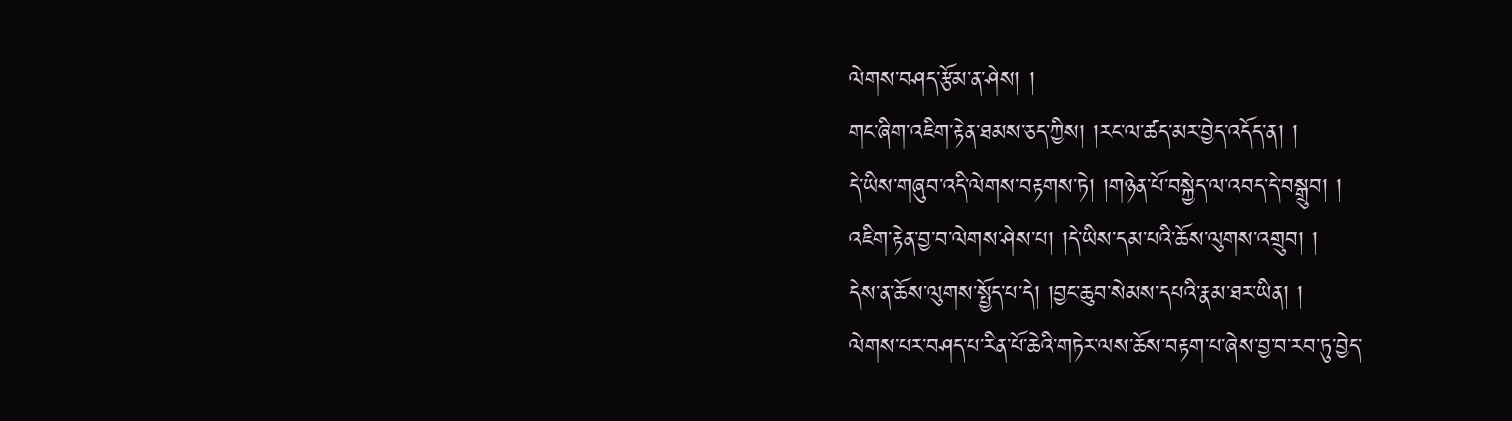ལེགས་བཤད་རྩོམ་ན་ཤེས། །
གང་ཞིག་འཇིག་རྟེན་ཐམས་ཅད་ཀྱིས། །རང་ལ་ཚད་མར་བྱེད་འདོད་ན། །
དེ་ཡིས་གཞུབ་འདི་ལེགས་བརྟགས་ཏེ། །གཉེན་པོ་བསྐྱེད་ལ་འབད་དེ་བསྒྲུབ། །
འཇིག་རྟེན་བྱ་བ་ལེགས་ཤེས་པ། །དེ་ཡིས་དམ་པའི་ཆོས་ལུགས་འགྲུབ། །
དེས་ན་ཆོས་ལུགས་སྤྱོད་པ་དེ། །བྱང་ཆུབ་སེམས་དཔའི་རྣམ་ཐར་ཡིན། །
ལེགས་པར་བཤད་པ་རིན་པོ་ཆེའི་གཏེར་ལས་ཆོས་བརྟག་པ་ཞེས་བྱ་བ་རབ་ཏུ་བྱེད་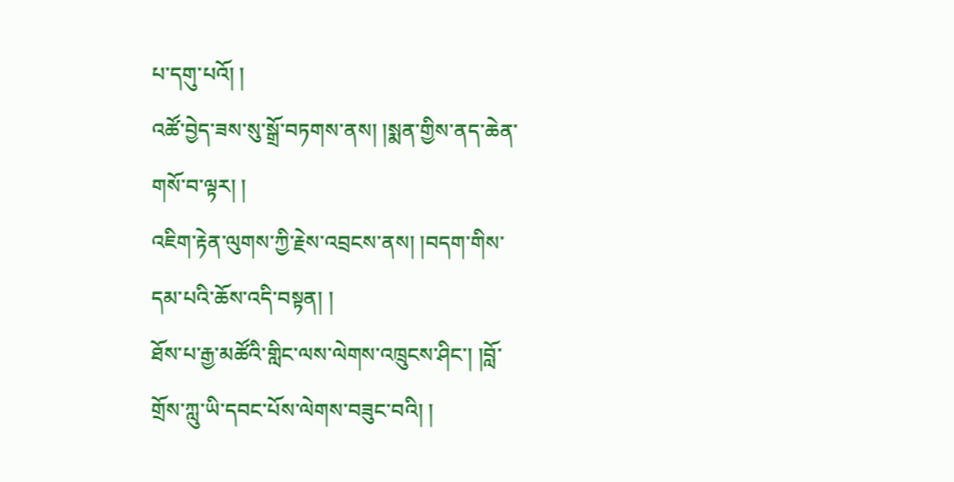པ་དགུ་པའོ། །
འཚོ་བྱེད་ཟས་སུ་སྒྲོ་བཏགས་ནས། །སྨན་གྱིས་ནད་ཆེན་གསོ་བ་ལྟར། །
འཇིག་རྟེན་ལུགས་ཀྱི་རྗེས་འབྲངས་ནས། །བདག་གིས་དམ་པའི་ཆོས་འདི་བསྟན། །
ཐོས་པ་རྒྱ་མཚོའི་གླིང་ལས་ལེགས་འཁྲུངས་ཤིང་། །བློ་གྲོས་ཀླུ་ཡི་དབང་པོས་ལེགས་བཟུང་བའི། །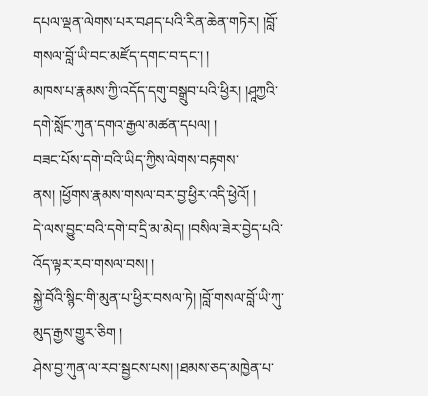དཔལ་ལྡན་ལེགས་པར་བཤད་པའི་རིན་ཆེན་གཏེར། །བློ་གསལ་བློ་ཡི་བང་མཛོད་དགང་བ་དང་། །
མཁས་པ་རྣམས་ཀྱི་འདོད་དགུ་བསྒྲུབ་པའི་ཕྱིར། །ཤཱཀྱའི་དགེ་སློང་ཀུན་དགའ་རྒྱལ་མཚན་དཔལ། །
བཟང་པོས་དགེ་བའི་ཡིད་ཀྱིས་ལེགས་བརྟགས་ནས། །ཕྱོགས་རྣམས་གསལ་བར་བྱ་ཕྱིར་འདི་ཕྱེའོ། །
དེ་ལས་བྱུང་བའི་དགེ་བ་དྲི་མ་མེད། །བསིལ་ཟེར་བྱེད་པའི་འོད་ལྟར་རབ་གསལ་བས། །
སྐྱེ་བོའི་སྙིང་གི་མུན་པ་ཕྱིར་བསལ་ཏེ། །བློ་གསལ་བློ་ཡི་ཀུ་མུད་རྒྱས་གྱུར་ཅིག །
ཤེས་བྱ་ཀུན་ལ་རབ་སྦྱངས་པས། །ཐམས་ཅད་མཁྱེན་པ་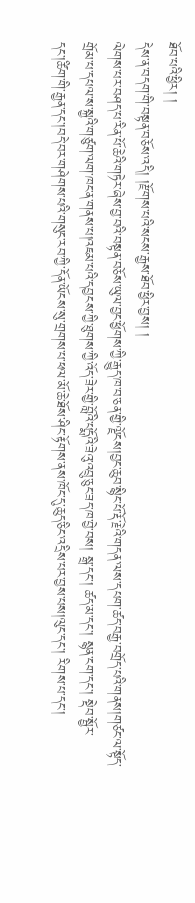ཐོབ་པའི་ཕྱིར། །
དེས་ན་བདག་གི་བསྟན་བཅོས་འདི། །རྫོགས་པའི་སངས་རྒྱས་ཐོབ་ཕྱིར་བྱས། །
ལེགས་པར་བཤད་པ་རིན་པོ་ཆེའི་གཏེར་ཞེས་བྱ་བའི་བསྟན་བཅོས་ཡུལ་བྱང་ཕྱོགས་ཀྱི་རྒྱུད་ཁ་བ་ཅན་གྱི་ལྗོངས།བྱང་ཆུབ་སྙིང་པོ་རྡོ་རྗེའི་གདན་ལས་དཔག་ཚད་བརྒྱ་བགྲོད་པའི་གནས།གཙང་ལ་སྟོད་གྲོམ་པ་དཔལ་ས་སྐྱའི་གཙུག་ལག་ཁང་ན་གནས་པ།འཇམ་པའི་དབྱངས་ཀྱི་ཐུགས་ཀྱི་འོད་ཟེར་གྱི་བློའི་པདྨོའི་ཟེའུ་འབྲུ་ཅུང་ཟད་ཁ་བྱེ་བས། སྒྲ་དང་། ཚད་མ་དང་། སྙན་ངག་དང་། སྡེབ་སྦྱོར་དང་།ཚིག་གི་རྒྱན་དང་།བདེ་བར་གཤེགས་པའི་གསུང་རབ་ཀྱི་དོན་ཡོངས་སུ་གྲགས་པ་ཕལ་མོ་ཆེ་ཐོས་ཤིང་རྟོགས་ནས་ཁོང་དུ་ཆུད་ཅིང་འདྲིས་པར་བྱས་པས།ལུང་དང་། རིགས་པ་དང་།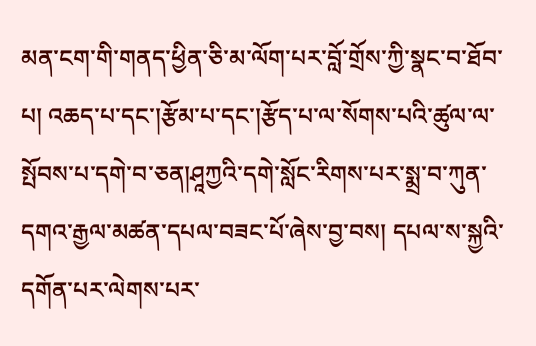མན་ངག་གི་གནད་ཕྱིན་ཅི་མ་ལོག་པར་བློ་གྲོས་ཀྱི་སྣང་བ་ཐོབ་པ། འཆད་པ་དང་།རྩོམ་པ་དང་།རྩོད་པ་ལ་སོགས་པའི་ཚུལ་ལ་སྤོབས་པ་དགེ་བ་ཅན།ཤཱཀྱའི་དགེ་སློང་རིགས་པར་སྨྲ་བ་ཀུན་དགའ་རྒྱལ་མཚན་དཔལ་བཟང་པོ་ཞེས་བྱ་བས། དཔལ་ས་སྐྱའི་དགོན་པར་ལེགས་པར་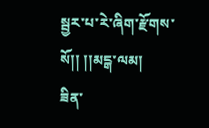སྦྱར་པ་རེ་ཞིག་རྫོགས་སོ།། །།མངྒ་ལམ།
ཟིན་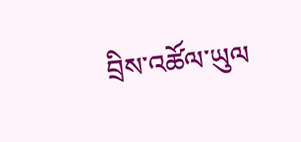བྲིས་འཚོལ་ཡུལ